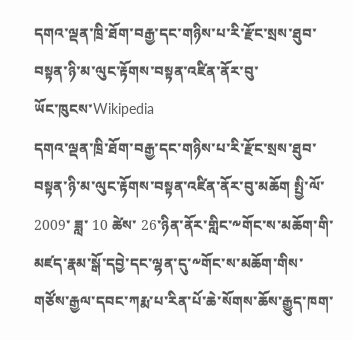དགའ་ལྡན་ཁྲི་ཐོག་བརྒྱ་དང་གཉིས་པ་རི་རྫོང་སྲས་ཐུབ་བསྟན་ཉི་མ་ལུང་རྟོགས་བསྟན་འཛིན་ནོར་བུ་
ཡོང་ཁུངས་Wikipedia
དགའ་ལྡན་ཁྲི་ཐོག་བརྒྱ་དང་གཉིས་པ་རི་རྫོང་སྲས་ཐུབ་བསྟན་ཉི་མ་ལུང་རྟོགས་བསྟན་འཛིན་ནོར་བུ་མཆོག སྤྱི་ལོ་ 2009་ ཟླ་ 10 ཚེས་ 26་ཉིན་ནོར་གླིང་༸གོང་ས་མཆོག་གི་མཛད་རྣམ་སྒོ་དབྱེ་དང་ལྷན་དུ་༸གོང་ས་མཆོག་གིས་གཙོས་རྒྱལ་དབང་ཀརྨ་པ་རིན་པོ་ཆེ་སོགས་ཆོས་རྒྱུད་ཁག་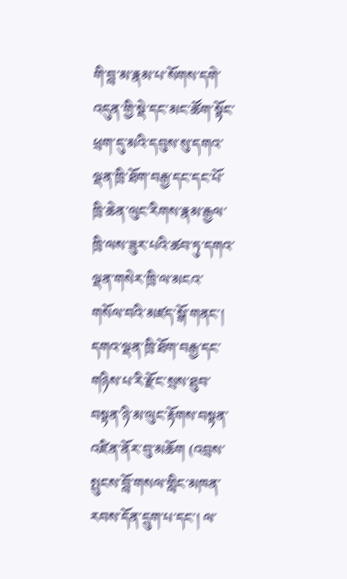གི་བླ་མ་རྣམ་པ་སོགས་དགེ་འདུན་གྱི་སྡེ་དང་མང་ཚོག་སྟོང་ཕྲག་དུ་མའི་དབུས་སུ་དགའ་ལྡན་ཁྲི་ཐོག་བརྒྱ་དང་དང་པོ་ཁྲི་ཆེན་ལུང་རིགས་རྣམ་རྒྱལ་ཁྲི་ལས་ཟུར་པའི་ཚབ་ཏུ་དགའ་ལྡན་གསེར་ཁྲི་ལ་མངའ་གསོལ་བའི་མཛད་སྒོ་གནང་།
དགའ་ལྡན་ཁྲི་ཐོག་བརྒྱ་དང་གཉིས་པ་རི་རྫོང་སྲས་ཐུབ་བསྟན་ཉི་མ་ལུང་རྟོགས་བསྟན་འཛིན་ནོར་བུ་མཆོག (འབྲས་སྤུངས་བློ་གསལ་གླིང་མཁན་རབས་དོན་དྲུག་པ་དང་། ལ་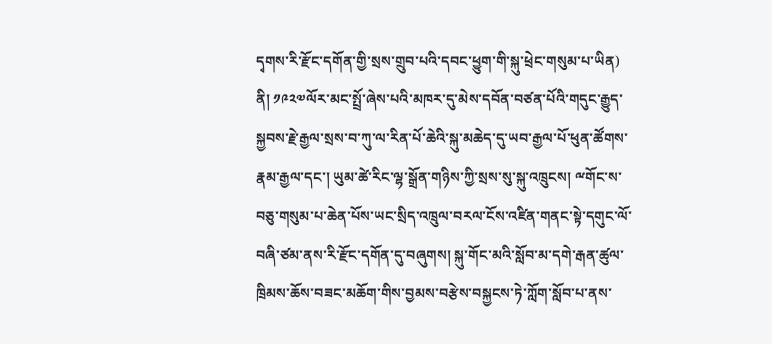དྭགས་རི་རྫོང་དགོན་གྱི་སྲས་གྲུབ་པའི་དབང་ཕྱུག་གི་སྐུ་ཕྲེང་གསུམ་པ་ཡིན) ནི། ༡༩༢༧ལོར་མང་སྤྲོ་ཞེས་པའི་མཁར་དུ་མེས་དབོན་བཙན་པོའི་གདུང་རྒྱུད་སྐྱབས་རྗེ་རྒྱལ་སྲས་བ་ཀུ་ལ་རིན་པོ་ཆེའི་སྐུ་མཆེད་དུ་ཡབ་རྒྱལ་པོ་ཕུན་ཚོགས་རྣམ་རྒྱལ་དང་། ཡུམ་ཚེ་རིང་ལྷ་སྒྲོན་གཉིས་ཀྱི་སྲས་སུ་སྐུ་འཁྲུངས། ྋགོང་ས་བཅུ་གསུམ་པ་ཆེན་པོས་ཡང་སྲིད་འཁྲུལ་བརལ་ངོས་འཛིན་གནང་སྟེ་དགུང་ལོ་བཞི་ཙམ་ནས་རི་རྫོང་དགོན་དུ་བཞུགས། སྐུ་གོང་མའི་སློབ་མ་དགེ་རྒན་ཚུལ་ཁྲིམས་ཆོས་བཟང་མཆོག་གིས་བྱམས་བརྩེས་བསྐྱངས་ཏེ་ཀློག་སློབ་པ་ནས་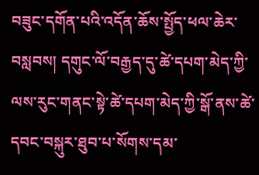བཟུང་དགོན་པའི་འདོན་ཆོས་སྤྱོད་ཕལ་ཆེར་བསླབས། དགུང་ལོ་བརྒྱད་དུ་ཚེ་དཔག་མེད་ཀྱི་ལས་རུང་གནང་སྟེ་ཚེ་དཔག་མེད་ཀྱི་སྒོ་ནས་ཚེ་དབང་བསྐུར་ཐུབ་པ་སོགས་དམ་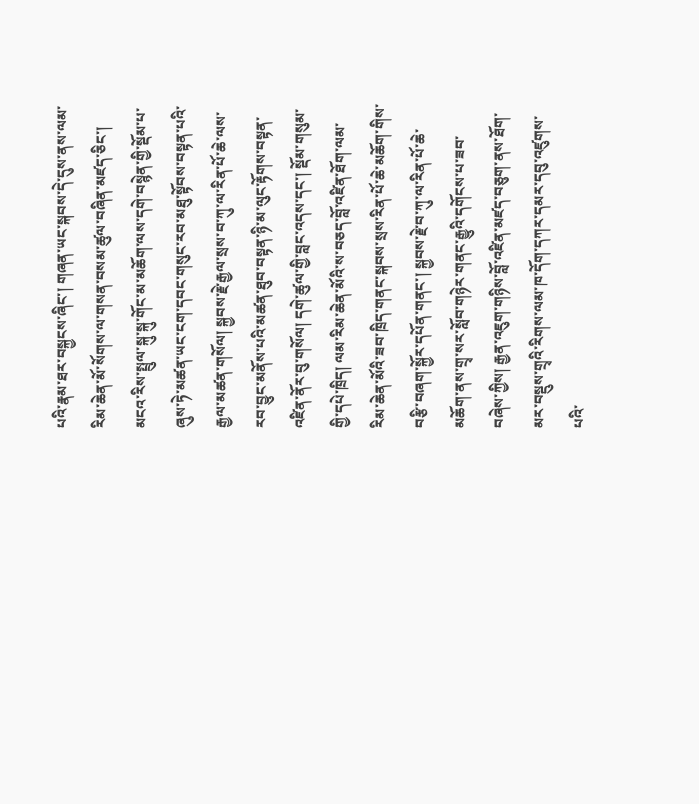པའི་རྣམ་ཐར་བསྐྱངས་ཞིང་། གཞན་ཡང་སྐབས་དེ་དུས་ནས་ལམ་རིམ་ཆེན་མོ་སོགས་ལ་གསན་བསམ་ཚུལ་བཞིན་མཛད་ཅིང་། མངའ་རིས་སྤྲུལ་སྐུ་སྐུ་གོང་མ་མཆོག་ལས་དགེ་བསྙེན་གྱི་སྡོམ་པ་ཞུས་ཏེ་མཚན་ཡང་ངག་དབང་གསུང་རབ་མཐུ་སྟོབས་བསྟན་པའི་རྒྱལ་མཚན་གསོལ། སྐྱབས་རྗེ་རྒྱལ་སྲས་བ་ཀུ་ལ་རིན་པོ་ཆེ་ལས་རབ་བྱུང་མནོས་པའི་མཚན་ཐུབ་བསྟན་ཉི་མ་ལུང་རྟོགས་བསྟན་འཛིན་ནོར་བུ་གསོལ། དགེ་ཚུལ་གྱི་བླང་འདས་དང་། སྡོམ་གསུམ་གྱི་དཔེ་ཁྲིད། ལམ་རིམ་ཆེན་མོའི་ས་བཅད་བློ་འཛིན་ཐོག་ལམ་རིམ་ཆེན་མོའི་ཟབ་ཁྲིད་གནང་སྐབས་སྲས་རིན་པོ་ཆེ་མཆོག་གིས་བརྩི་བཞག་སྐྱོར་དཔོན་གནང་། སྐྱབས་རྗེ་བ་ཀུ་ལ་རིན་པོ་ཆེ་མཆོག་ནས་གྲྭ་སར་སློབ་གཉེར་གནང་རྒྱུའི་དགོངས་པ་ཟབ་བཞེས་ཀྱིས། རྒྱན་འཇུག་གཉིས་བློ་འཛིན་མཛད་བཅུག་ནས་ཐོག་མར་བསྡུས་གྲྭའི་རིགས་ལམ་ཁ་དོག་དཀར་དམར་དབུ་འཛུགས་པའི་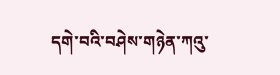དགེ་བའི་བཤེས་གཉེན་ཀའུ་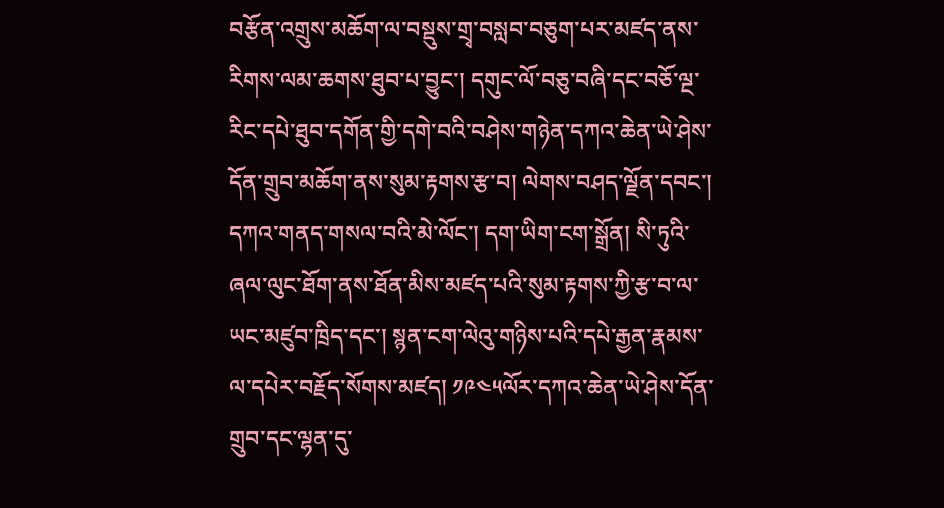བརྩོན་འགྲུས་མཆོག་ལ་བསྡུས་གྲྭ་བསླབ་བཅུག་པར་མཛད་ནས་རིགས་ལམ་ཆགས་ཐུབ་པ་བྱུང་། དགུང་ལོ་བཅུ་བཞི་དང་བཅོ་ལྔ་རིང་དཔེ་ཐུབ་དགོན་གྱི་དགེ་བའི་བཤེས་གཉེན་དཀའ་ཆེན་ཡེ་ཤེས་དོན་གྲུབ་མཆོག་ནས་སུམ་རྟགས་རྩ་བ། ལེགས་བཤད་ལྗོན་དབང་། དཀའ་གནད་གསལ་བའི་མེ་ལོང་། དག་ཡིག་ངག་སྒྲོན། སི་ཏུའི་ཞལ་ལུང་ཐོག་ནས་ཐོན་མིས་མཛད་པའི་སུམ་རྟགས་ཀྱི་རྩ་བ་ལ་ཡང་མཛུབ་ཁྲིད་དང་། སྙན་ངག་ལེའུ་གཉིས་པའི་དཔེ་རྒྱན་རྣམས་ལ་དཔེར་བརྗོད་སོགས་མཛད། ༡༩༤༥ལོར་དཀའ་ཆེན་ཡེ་ཤེས་དོན་གྲུབ་དང་ལྷན་དུ་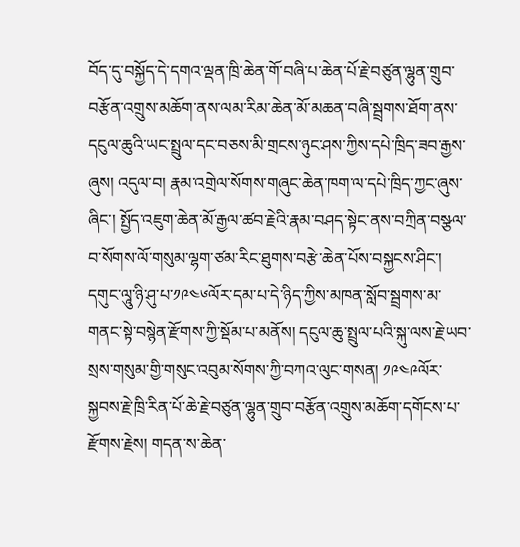བོད་དུ་བསྐྱོད་དེ་དགའ་ལྡན་ཁྲི་ཆེན་གོ་བཞི་པ་ཆེན་པོ་རྗེ་བཙུན་ལྷུན་གྲུབ་བརྩོན་འགྲུས་མཆོག་ནས་ལམ་རིམ་ཆེན་མོ་མཆན་བཞི་སྦྲགས་ཐོག་ནས་དངུལ་ཆུའི་ཡང་སྤྲུལ་དང་བཅས་མི་གྲངས་ཉུང་ཤས་ཀྱིས་དཔེ་ཁྲིད་ཟབ་རྒྱས་ཞུས། འདུལ་བ། རྣམ་འགྲེལ་སོགས་གཞུང་ཆེན་ཁག་ལ་དཔེ་ཁྲིད་ཀྱང་ཞུས་ཞིང་། སྤྱོད་འཇུག་ཆེན་མོ་རྒྱལ་ཚབ་རྗེའི་རྣམ་བཤད་སྟེང་ནས་བཀྲིན་བསྩལ་བ་སོགས་ལོ་གསུམ་ལྷག་ཙམ་རིང་ཐུགས་བརྩེ་ཆེན་པོས་བསྐྱངས་ཤིང་། དགུང་ལཱུ་ཉི་ཤུ་པ་༡༩༤༦ལོར་དམ་པ་དེ་ཉིད་ཀྱིས་མཁན་སློབ་སྦྲགས་མ་གནང་སྟེ་བསྙེན་རྫོགས་ཀྱི་སྡོམ་པ་མནོས། དངུལ་ཆུ་སྤྲུལ་པའི་སྐུ་ལས་རྗེ་ཡབ་སྲས་གསུམ་གྱི་གསུང་འབུམ་སོགས་ཀྱི་བཀའ་ལུང་གསན། ༡༩༤༩ལོར་སྐྱབས་རྗེ་ཁྲི་རིན་པོ་ཆེ་རྗེ་བཙུན་ལྷུན་གྲུབ་བརྩོན་འགྲུས་མཆོག་དགོངས་པ་རྫོགས་རྗེས། གདན་ས་ཆེན་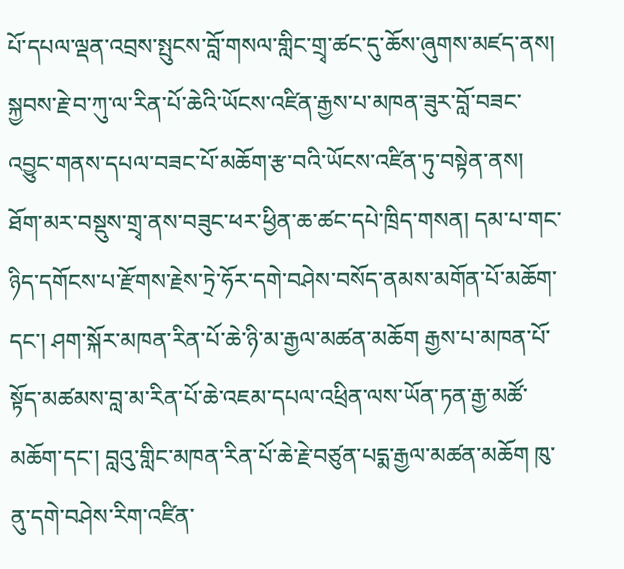པོ་དཔལ་ལྡན་འབྲས་སྤུངས་བློ་གསལ་གླིང་གྲྭ་ཚང་དུ་ཆོས་ཞུགས་མཛད་ནས། སྐྱབས་རྗེ་བ་ཀུ་ལ་རིན་པོ་ཆེའི་ཡོངས་འཛིན་རྒྱས་པ་མཁན་ཟུར་བློ་བཟང་འབྱུང་གནས་དཔལ་བཟང་པོ་མཆོག་རྩ་བའི་ཡོངས་འཛིན་ཏུ་བསྟེན་ནས། ཐོག་མར་བསྡུས་གྲྭ་ནས་བཟུང་ཕར་ཕྱིན་ཆ་ཚང་དཔེ་ཁྲིད་གསན། དམ་པ་གང་ཉིད་དགོངས་པ་རྫོགས་རྗེས་ཏྲེ་ཧོར་དགེ་བཤེས་བསོད་ནམས་མགོན་པོ་མཆོག་དང་། ཤག་སྐོར་མཁན་རིན་པོ་ཆེ་ཉི་མ་རྒྱལ་མཚན་མཆོག རྒྱས་པ་མཁན་པོ་སྟོད་མཚམས་བླ་མ་རིན་པོ་ཆེ་འཇམ་དཔལ་འཕྲིན་ལས་ཡོན་ཏན་རྒྱ་མཚོ་མཆོག་དང་། བླའུ་གླིང་མཁན་རིན་པོ་ཆེ་རྗེ་བཙུན་པདྨ་རྒྱལ་མཚན་མཆོག ཁུ་ནུ་དགེ་བཤེས་རིག་འཛིན་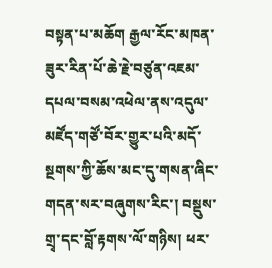བསྟན་པ་མཆོག རྒྱལ་རོང་མཁན་ཟུར་རིན་པོ་ཆེ་རྗེ་བཙུན་འཇམ་དཔལ་བསམ་འཕེལ་ནས་འདུལ་མཛོད་གཙོ་བོར་གྱུར་པའི་མདོ་སྔགས་ཀྱི་ཆོས་མང་དུ་གསན་ཞིང་གདན་སར་བཞུགས་རིང་། བསྡུས་གྲྭ་དང་བློ་རྟགས་ལོ་གཉིས། ཕར་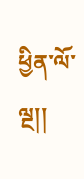ཕྱིན་ལོ་ལྔ།།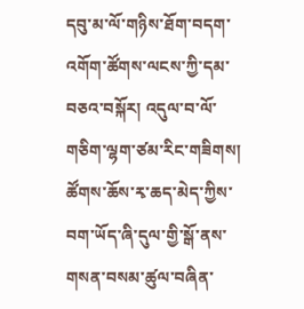དབུ་མ་ལོ་གཉིས་ཐོག་བདག་འགོག་ཚོགས་ལངས་ཀྱི་དམ་བཅའ་བསྐོར། འདུལ་བ་ལོ་གཅིག་ལྷག་ཙམ་རིང་གཟིགས། ཚོགས་ཆོས་རྭ་ཆད་མེད་ཀྱིས་བག་ཡོད་ཞི་དུལ་གྱི་སྒོ་ནས་གསན་བསམ་ཚུལ་བཞིན་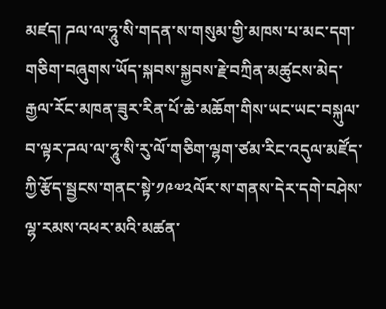མཛད། ཌལ་ལ་ཧཱུ་སི་གདན་ས་གསུམ་གྱི་མཁས་པ་མང་དག་གཅིག་བཞུགས་ཡོད་སྐབས་སྐྱབས་རྗེ་བཀྲིན་མཚུངས་མེད་རྒྱལ་རོང་མཁན་ཟུར་རིན་པོ་ཆེ་མཆོག་གིས་ཡང་ཡང་བསྐུལ་བ་ལྟར་ཌལ་ལ་ཧཱུ་སི་རུ་ལོ་གཅིག་ལྷག་ཙམ་རིང་འདུལ་མཛོད་ཀྱི་རྩོད་སྦྱངས་གནང་སྟེ་༡༩༧༢ལོར་ས་གནས་དེར་དགེ་བཤེས་ལྷ་རམས་འཕར་མའི་མཚན་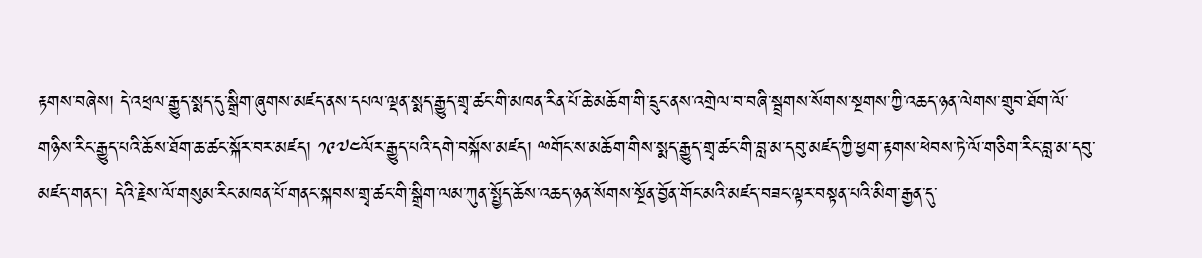རྟགས་བཞེས། དེ་འཕྲལ་རྒྱུད་སྨད་དུ་སྒྲིག་ཞུགས་མཛད་ནས་དཔལ་ལྡན་སྨད་རྒྱུད་གྲྭ་ཚང་གི་མཁན་རིན་པོ་ཆེ་མཆོག་གི་དྲུང་ནས་འགྲེལ་བ་བཞི་སྦྲགས་སོགས་སྔགས་ཀྱི་འཆད་ཉན་ལེགས་གྲུབ་ཐོག་ལོ་གཉིས་རིང་རྒྱུད་པའི་ཆོས་ཐོག་ཆ་ཚང་སྐོར་བར་མཛད། ༡༩༧༤ལོར་རྒྱུད་པའི་དགེ་བསྐོས་མཛད། ྋགོང་ས་མཆོག་གིས་སྨད་རྒྱུད་གྲྭ་ཚང་གི་བླ་མ་དབུ་མཛད་ཀྱི་ཕྱག་རྟགས་ཕེབས་ཏེ་ལོ་གཅིག་རིང་བླ་མ་དབུ་མཛད་གནང་། དེའི་རྗེས་ལོ་གསུམ་རིང་མཁན་པོ་གནང་སྐབས་གྲྭ་ཚང་གི་སྒྲིག་ལམ་ཀུན་སྤྱོད་ཆོས་འཆད་ཉན་སོགས་སྔོན་བྱོན་གོང་མའི་མཛད་བཟང་ལྟར་བསྟན་པའི་མིག་རྒྱན་དུ་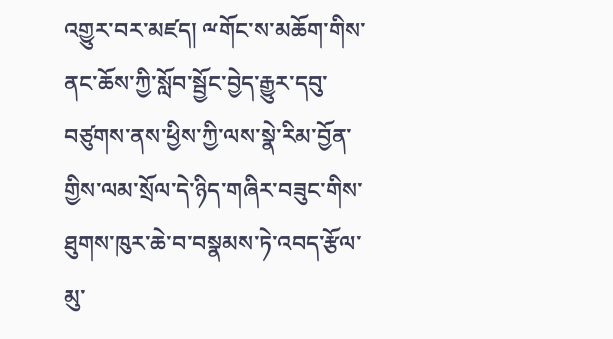འགྱུར་བར་མཛད། ྋགོང་ས་མཆོག་གིས་ནང་ཆོས་ཀྱི་སློབ་སྦྱོང་བྱེད་རྒྱུར་དབུ་བཙུགས་ནས་ཕྱིས་ཀྱི་ལས་སྣེ་རིམ་བྱོན་གྱིས་ལམ་སྲོལ་དེ་ཉིད་གཞིར་བཟུང་གིས་ཐུགས་ཁུར་ཆེ་བ་བསྣམས་ཏེ་འབད་རྩོལ་མུ་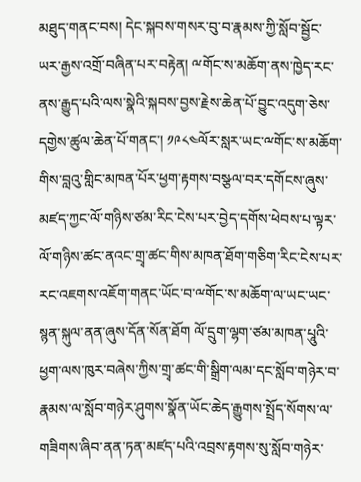མཐུད་གནང་བས། དེང་སྐབས་གསར་བུ་བ་རྣམས་ཀྱི་སློབ་སྦྱོང་ཡར་རྒྱས་འགྲོ་བཞིན་པར་བརྟེན། ྋགོང་ས་མཆོག་ནས་ཁྱེད་རང་ནས་རྒྱུད་པའི་ལས་སྣེའི་སྐབས་བྱས་རྗེས་ཆེན་པོ་བྱུང་འདུག་ཅེས་དགྱེས་ཚུལ་ཆེན་པོ་གནང་། ༡༩༨༤ལོར་སླར་ཡང་ྋགོང་ས་མཆོག་གིས་བླའུ་གླིང་མཁན་པོར་ཕྱག་རྟགས་བསྩལ་བར་དགོངས་ཞུས་མཛད་ཀྱང་ལོ་གཉིས་ཙམ་རིང་ངེས་པར་བྱེད་དགོས་ཕེབས་པ་ལྟར་ལོ་གཉིས་ཚང་ནའང་གྲྭ་ཚང་གིས་མཁན་ཐོག་གཅིག་རིང་ངེས་པར་རང་འཇགས་འཇོག་གནང་ཡོང་བ་ྋགོང་ས་མཆོག་ལ་ཡང་ཡང་སྙན་སྐུལ་ནན་ཞུས་དོན་སོན་ཐོག ལོ་དྲུག་ལྷག་ཙམ་མཁན་པཱུའི་ཕྱག་ལས་ཁུར་བཞེས་ཀྱིས་གྲྭ་ཚང་གི་སྒྲིག་ལམ་དང་སློབ་གཉེར་བ་རྣམས་ལ་སློབ་གཉེར་ཤུགས་སྣོན་ཡོང་ཆེད་རྒྱུགས་སྤྲོད་སོགས་ལ་གཟིགས་ཞིབ་ནན་ཏན་མཛད་པའི་འབྲས་རྟགས་སུ་སློབ་གཉེར་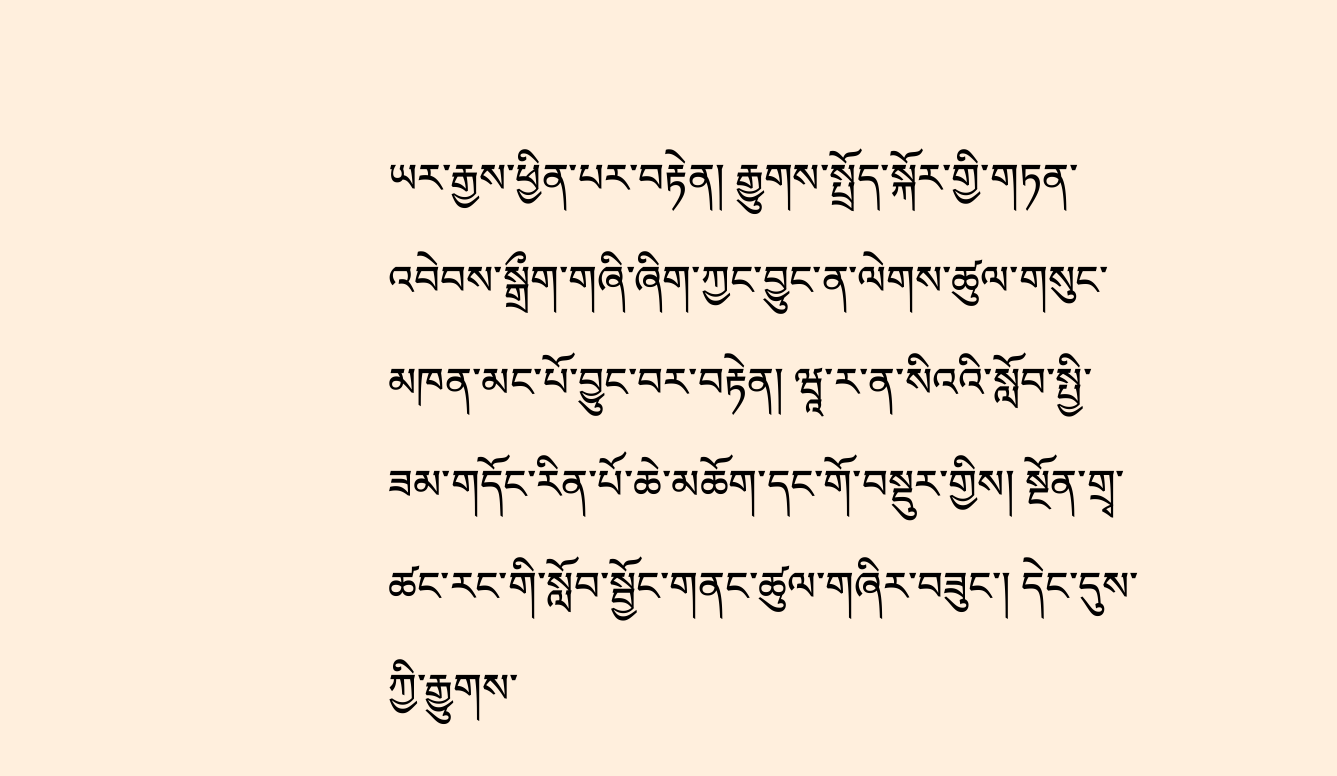ཡར་རྒྱས་ཕྱིན་པར་བརྟེན། རྒྱུགས་སྤྲོད་སྐོར་གྱི་གཏན་འབེབས་སྒྲྀག་གཞི་ཞིག་ཀྱང་བྱུང་ན་ལེགས་ཚུལ་གསུང་མཁན་མང་པོ་བྱུང་བར་བརྟེན། ཝཱ་ར་ན་སིའའི་སློབ་སྤྱི་ཟམ་གདོང་རིན་པོ་ཆེ་མཆོག་དང་གོ་བསྡུར་གྱིས། སྔོན་གྲྭ་ཚང་རང་གི་སློབ་སྦྱོང་གནང་ཚུལ་གཞིར་བཟུང་། དེང་དུས་ཀྱི་རྒྱུགས་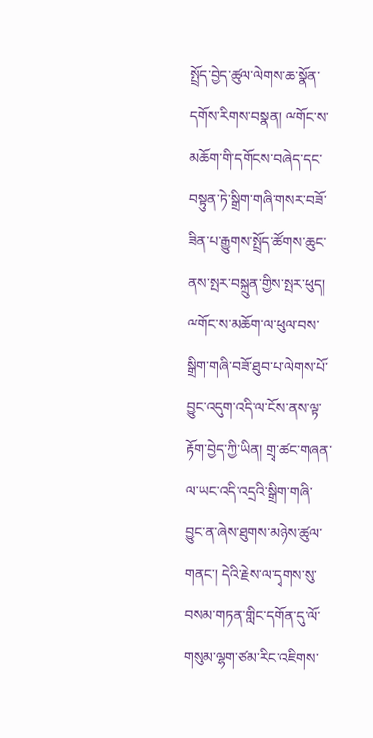སྤྲོད་བྱེད་ཚུལ་ལེགས་ཆ་སྣོན་དགོས་རིགས་བསྣན། ྋགོང་ས་མཆོག་གི་དགོངས་བཞེད་དང་བསྟུན་ཏེ་སྒྲིག་གཞི་གསར་བཟོ་ཟིན་པ་རྒྱུགས་སྤྲོད་ཚོགས་ཆུང་ནས་སྤར་བསྐྲུན་གྱིས་སྤར་ཕུད། ྋགོང་ས་མཆོག་ལ་ཕུལ་བས་སྒྲིག་གཞི་བཟོ་ཐུབ་པ་ལེགས་པོ་བྱུང་འདུག་འདི་ལ་ངོས་ནས་ལྟ་རྟོག་བྱེད་ཀྱི་ཡིན། གྲྭ་ཚང་གཞན་ལ་ཡང་འདི་འདྲའི་སྒྲིག་གཞི་བྱུང་ན་ཞེས་ཐུགས་མཉེས་ཚུལ་གནང་། དེའི་རྗེས་ལ་དྭགས་སུ་བསམ་གཏན་གླིང་དགོན་དུ་ལོ་གསུམ་ལྷག་ཙམ་རིང་འཇིགས་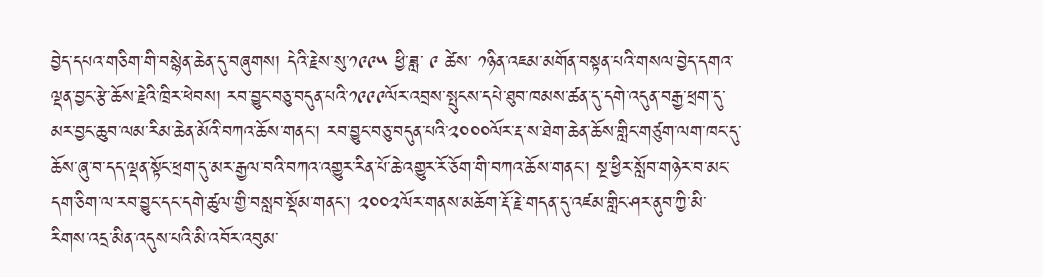བྱེད་དཔའ་གཅིག་གི་བསྙེན་ཆེན་དུ་བཞུགས། དེའི་རྗེས་སུ་༡༩༩༥ ཕྱི་ཟླ་ ༩ ཚེས་ ༡ཉིན་འཇམ་མགོན་བསྟན་པའི་གསལ་བྱེད་དགའ་ལྡན་བྱང་རྩེ་ཆོས་རྗེའི་ཁྲིར་ཕེབས། རབ་བྱུང་བཅུ་བདུན་པའི་༡༩༩༩ལོར་འབྲས་སྤུངས་དཔེ་ཐུབ་ཁམས་ཚན་དུ་དགེ་འདུན་བརྒྱ་ཕྲག་དུ་མར་བྱང་ཆུབ་ལམ་རིམ་ཆེན་མོའི་བཀའ་ཆོས་གནང་། རབ་བྱུང་བཅུ་བདུན་པའི་༢༠༠༠ལོར་རྡ་ས་ཐེག་ཆེན་ཆོས་གླིང་གཙུག་ལག་ཁང་དུ་ཆོས་ཞུ་བ་དད་ལྡན་སྟོང་ཕྲག་དུ་མར་རྒྱལ་བའི་བཀའ་འགྱུར་རིན་པོ་ཆེ་འགྱུར་རོ་ཅོག་གི་བཀའ་ཆོས་གནང་། སྔ་ཕྱིར་སློབ་གཉེར་བ་མང་དག་ཅིག་ལ་རབ་བྱུང་དང་དགེ་ཚུལ་གྱི་བསླབ་སྡོམ་གནང་། ༢༠༠༢ལོར་གནས་མཆོག་རྡོ་རྗེ་གདན་དུ་འཛམ་གླིང་ཤར་ནུབ་ཀྱི་མི་རིགས་འདྲ་མིན་འདུས་པའི་མི་འབོར་འབུམ་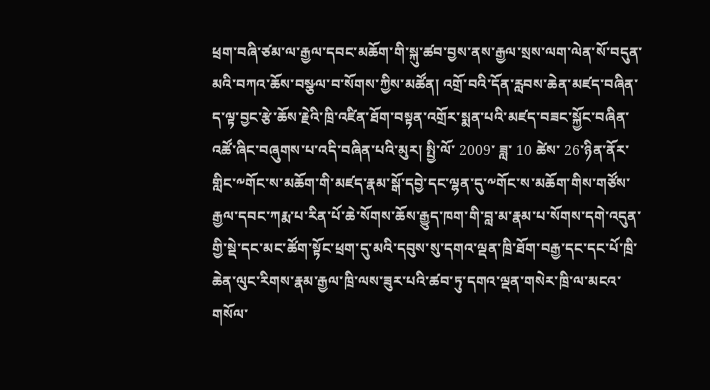ཕྲག་བཞི་ཙམ་ལ་རྒྱལ་དབང་མཆོག་གི་སྐུ་ཚབ་བྱས་ནས་རྒྱལ་སྲས་ལག་ལེན་སོ་བདུན་མའི་བཀའ་ཆོས་བསྩལ་བ་སོགས་ཀྱིས་མཚོན། འགྲོ་བའི་དོན་རླབས་ཆེན་མཛད་བཞིན་ད་ལྟ་བྱང་རྩེ་ཆོས་རྗེའི་ཁྲི་འཛིན་ཐོག་བསྟན་འགྲོར་སྨན་པའི་མཛད་བཟང་སྐྱོང་བཞིན་འཚོ་ཞིང་བཞུགས་པ་འདི་བཞིན་པའི་མུར། སྤྱི་ལོ་ 2009་ ཟླ་ 10 ཚེས་ 26་ཉིན་ནོར་གླིང་༸གོང་ས་མཆོག་གི་མཛད་རྣམ་སྒོ་དབྱེ་དང་ལྷན་དུ་༸གོང་ས་མཆོག་གིས་གཙོས་རྒྱལ་དབང་ཀརྨ་པ་རིན་པོ་ཆེ་སོགས་ཆོས་རྒྱུད་ཁག་གི་བླ་མ་རྣམ་པ་སོགས་དགེ་འདུན་གྱི་སྡེ་དང་མང་ཚོག་སྟོང་ཕྲག་དུ་མའི་དབུས་སུ་དགའ་ལྡན་ཁྲི་ཐོག་བརྒྱ་དང་དང་པོ་ཁྲི་ཆེན་ལུང་རིགས་རྣམ་རྒྱལ་ཁྲི་ལས་ཟུར་པའི་ཚབ་ཏུ་དགའ་ལྡན་གསེར་ཁྲི་ལ་མངའ་གསོལ་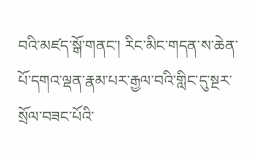བའི་མཛད་སྒོ་གནང་། རིང་མིང་གདན་ས་ཆེན་པོ་དགའ་ལྡན་རྣམ་པར་རྒྱལ་བའི་གླིང་དུ་སྔར་སྲོལ་བཟང་པོའི་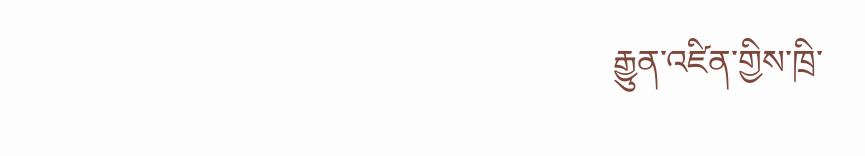རྒྱུན་འཛིན་གྱིས་ཁྲི་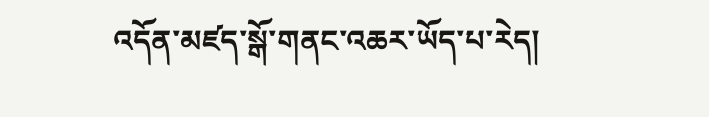འདོན་མཛད་སྒོ་གནང་འཆར་ཡོད་པ་རེད།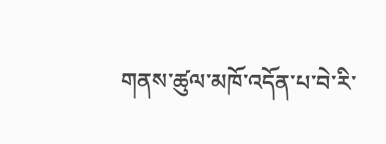གནས་ཚུལ་མཁོ་འདོན་པ་བེ་རི་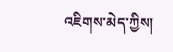འཇིགས་མེད་ཀྱིས།